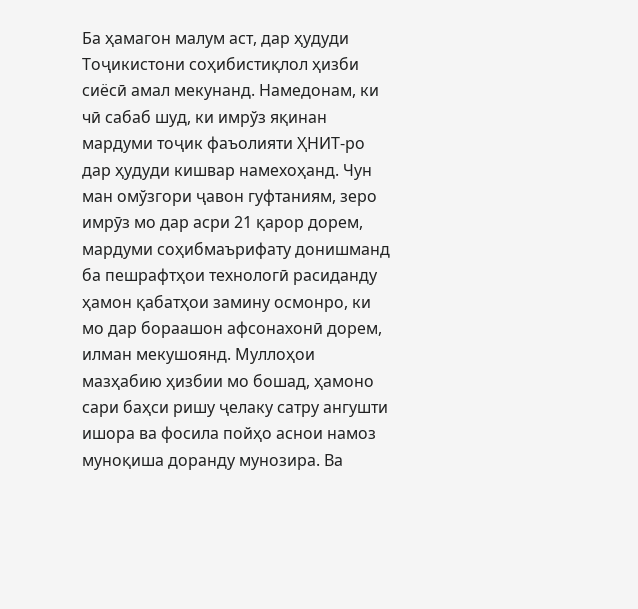Ба ҳамагон малум аст, дар ҳудуди Тоҷикистони соҳибистиқлол ҳизби сиёсӣ амал мекунанд. Намедонам, ки чӣ сабаб шуд, ки имрўз яқинан мардуми тоҷик фаъолияти ҲНИТ-ро дар ҳудуди кишвар намехоҳанд. Чун ман омўзгори ҷавон гуфтаниям, зеро имрӯз мо дар асри 21 қарор дорем, мардуми соҳибмаърифату донишманд ба пешрафтҳои технологӣ расиданду ҳамон қабатҳои замину осмонро, ки мо дар бораашон афсонахонӣ дорем, илман мекушоянд. Муллоҳои мазҳабию ҳизбии мо бошад, ҳамоно сари баҳси ришу ҷелаку сатру ангушти ишора ва фосила пойҳо аснои намоз муноқиша доранду мунозира. Ва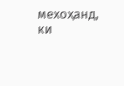мехоҳанд, ки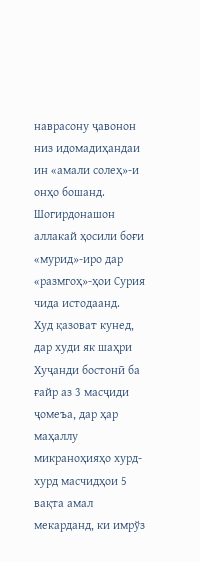наврасону ҷавонон низ идомадиҳандаи ин «амали солеҳ»-и онҳо бошанд. Шогирдонашон аллакай ҳосили боғи «мурид»-иро дар «размгоҳ»-ҳои Сурия чида истодаанд.
Худ қазоват кунед, дар худи як шаҳри Хуҷанди бостонӣ ба ғайр аз 3 масҷиди ҷомеъа, дар ҳар маҳаллу микраноҳияҳо хурд-хурд масчидҳои 5 вақта амал мекарданд, ки имрўз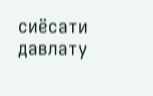сиёсати давлату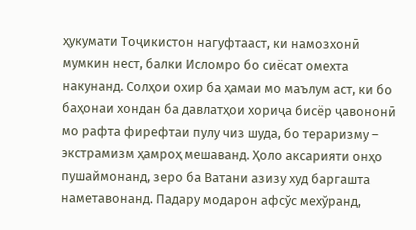ҳукумати Тоҷикистон нагуфтааст, ки намозхонӣ мумкин нест, балки Исломро бо сиёсат омехта накунанд. Солҳои охир ба ҳамаи мо маълум аст, ки бо баҳонаи хондан ба давлатҳои хориҷа бисёр ҷавононӣ мо рафта фирефтаи пулу чиз шуда, бо тераризму – экстрамизм ҳамроҳ мешаванд. Ҳоло аксарияти онҳо пушаймонанд, зеро ба Ватани азизу худ баргашта наметавонанд. Падару модарон афсўс мехўранд,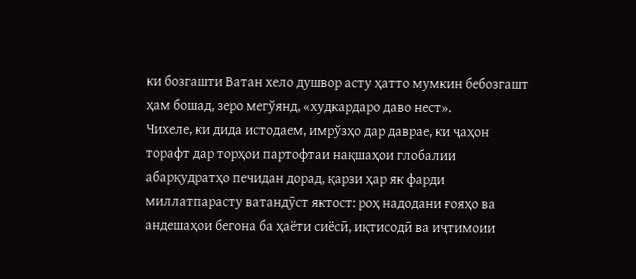ки бозгашти Ватан хело душвор асту ҳатто мумкин бебозгашт ҳам бошад, зеро мегўянд, «худкардаро даво нест».
Чихеле, ки дида истодаем, имрўзҳо дар даврае, ки ҷаҳон торафт дар торҳои партофтаи нақшаҳои глобалии абарқудратҳо печидан дорад, қарзи ҳар як фарди миллатпарасту ватандӯст яктост: роҳ надодани ғояҳо ва андешаҳои бегона ба ҳаёти сиёсӣ, иқтисодӣ ва иҷтимоии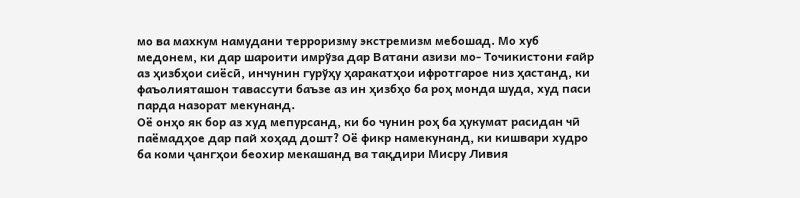мо ва махкум намудани терроризму экстремизм мебошад. Мо хуб медонем, ки дар шароити имрўза дар Ватани азизи мо- Точикистони ғайр аз ҳизбҳои сиёсӣ, инчунин гурўҳу ҳаракатҳои ифротгарое низ ҳастанд, ки фаъолияташон тавассути баъзе аз ин ҳизбҳо ба роҳ монда шуда, худ паси парда назорат мекунанд.
Оё онҳо як бор аз худ мепурсанд, ки бо чунин роҳ ба ҳукумат расидан чӣ паёмадҳое дар пай хоҳад дошт? Оё фикр намекунанд, ки кишвари худро ба коми ҷангҳои беохир мекашанд ва тақдири Мисру Ливия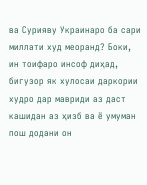ва Сурияву Украинаро ба сари миллати худ меоранд? Боки, ин тоифаро инсоф диҳад, бигузор як хулосаи даркории худро дар мавриди аз даст кашидан аз ҳизб ва ё умуман пош додани он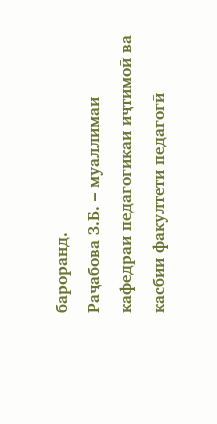бароранд.
Раҷабова З.Б. – муаллимаи кафедраи педагогикаи иҷтимоӣ ва касбии факултети педагогӣ